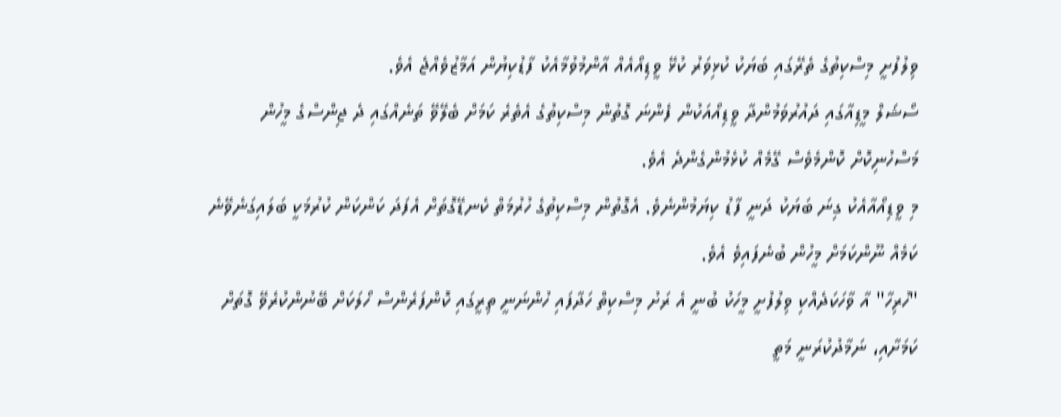ވިލުފުށީ މިސްކިތުގެ ތެރޭގައި ބަޔަކު ކުޅިވަރު ކުޅޭ ވީޑިއޯއެއް އާންމުވުމާއެކު ފާޑުކިޔުން އަމާޒުވެއްޖެ އެވެ.
ސޯޝަލް މީޑިއާގައި ދައުރުވަމުންދާ ވީޑިއޯއަކުން ފެންނަ ގޮތުން މިސްކިތުގެ އެތެރެ ކަމަށް ބެލޭވޭ ތަނެއްގައި ދެ ޖިންސްގެ މީހުން މަސްހުނިކޮށް ކޮންމެވެސް ގޭމެއް ކުޅެމުންގެންދެ އެވެ.
މި ވީޑިއޯއާއެކު ގިނަ ބަޔަކު ދަނީ ފާޑު ކިޔަމުންނެވެ. އެގޮތުން މިސްކިތުގެ ހުރުމަތް ކެނޑޭގޮތަށް އެފަދަ ކަންކަން ކުރުމަކީ ބަލައިގަނެވޭނެ ކަމެއް ނޫންކަމަށް މީހުން ބުނެފައިވެ އެވެ.
"ހުރިހާ" އާ ވާހަކަދެއްކި ވިލުފުށީ މީހަކު ބުނީ އެ ރަށު މިސްކިތް ހަދާފައި ހުންނަނީ ތިރީގައި ކޮންފަރެންސް ހޯލަކަށް ބޭނުންކުރެވޭ ގޮތަށް ކަމަށާއި، ނަމާދުކުރަނީ މަތީ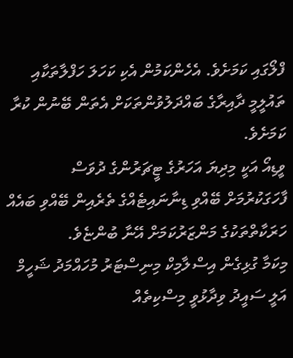ފްލޯގައި ކަމަށެވެ. އެހެންކަމުން އެކި ކަހަލަ ހަފްލާތަކާއި ތައުލީމީ ދާއިރާގެ ބައްދަލުވުންތަކަށް އެތަން ބޭނުން ކުރާ ކަމަށެވެ.
ވީޑިއޯ އަކީ މިދިޔަ އަހަރުގެ ޓީޗަރުންގެ ދުވަސް ފާހަގަކުރުމަށް ބޭއްވި ޑިނާނައިޓެއްގެ ތެރެއިން ބޭއްވި ބައެއް ހަރަކާތްތަކުގެ މަންޒަރުކަމަށް އޭނާ ބުންޏެވެ.
މިކަމާ ގުޅިގެން އިސްލާމިކް މިނިސްޓަރު މުހައްމަދު ޝަހީމް އަލީ ސައީދު ވިދާޅުވީ މިސްކިތެއް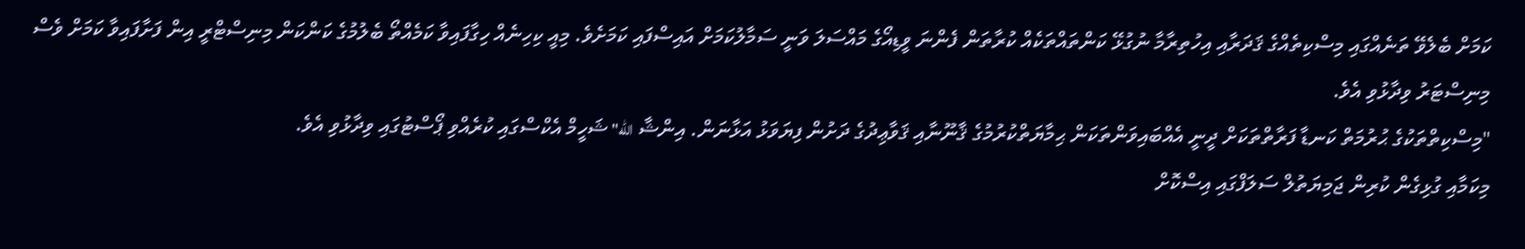ކަމަށް ބެލެވޭ ތަނެއްގައި މިސްކިތެއްގެ ޤަދަރާއި އިހުތިރާމާ ނުގުޅޭ ކަންތައްތަކެއް ކުރާތަން ފެންނަ ވީޑިއޯގެ މައްސަލަ ވަނީ ސަމާލުކަމަށް އައިސްފައި ކަމަށެވެ. މިއީ ކިހިނެއް ހިގާފައިވާ ކަމެއްތޯ ބެލުމުގެ ކަންކަން މިނިސްޓްރީ އިން ފަށާފައިވާ ކަމަށް ވެސް މިނިސްޓަރު ވިދާޅުވި އެވެ.
"މިސްކިތްތަކުގެ ޙުރުމަތް ކަނޑާ ފަރާތްތަކަށް ދީނީ އެއްބައިވަންތަކަން ޙިމާޔަތްކުރުމުގެ ޤާނޫނާއި ޤަވާޢިދުގެ ދަށުން ފިޔަވަޅު އަޅާނަން. އިންޝާ الله" ޝަހީމް އެކްސްގައި ކުރެއްވި ޕޯސްޓުގައި ވިދާޅުވި އެވެ.
މިކަމާއި ގުޅިގެން ކުރިން ޖަމިޔަތުލް ސަލަފްގައި އިސްކޮށް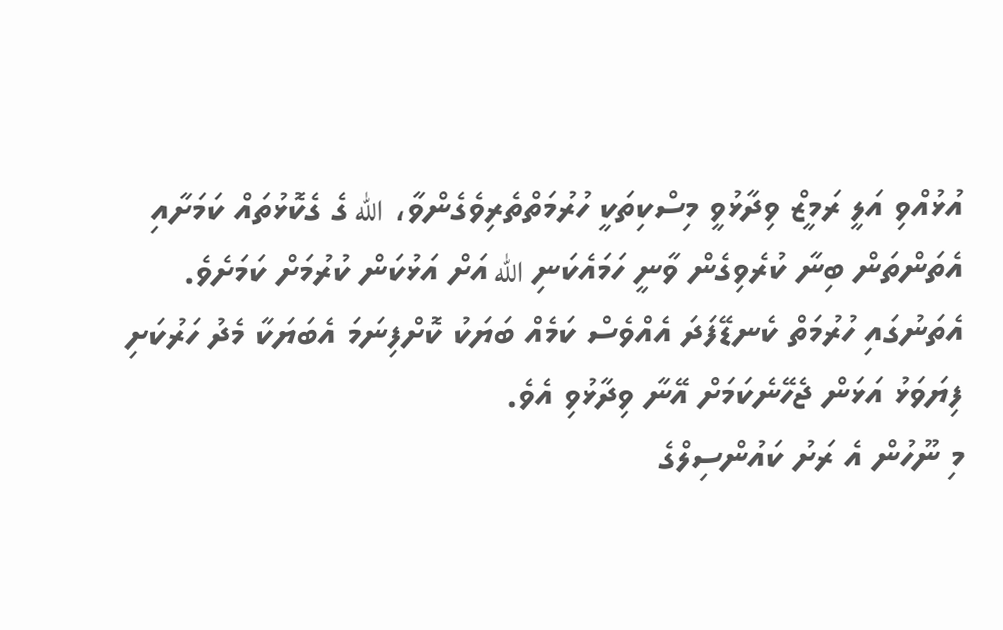އުޅުއްވި އަލީ ރަމީޒް ވިދާޅުވީ މިސްކިތަކީ ހުރުމަތްތެރިވެގެންވާ، الله ގެ ގެކޮޅުތައް ކަމަށާއި އެތަންތަން ބިނާ ކުރެވިގެން ވާނީ ހަމައެކަނި الله އަށް އަޅުކަން ކުރުމަށް ކަމަށެވެ.
އެތަނުގައި ހުރުމަތް ކެނޑޭފަދަ އެއްވެސް ކަމެއް ބަޔަކު ކޮށްފިނަމަ އެބަޔަކާ މެދު ހަރުކަށި ފިޔަވަޅު އަޅަން ޖެހޭނެކަމަށް އޭނާ ވިދާޅުވި އެވެ.
މި ނޫހުން އެ ރަށު ކައުންސިލްގެ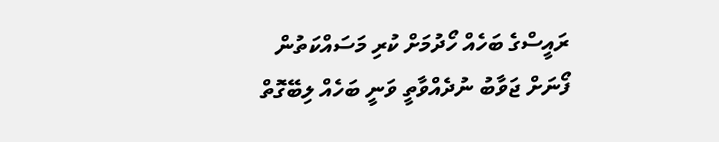ރައީސްގެ ބަހެއް ހޯދުމަށް ކުރި މަސައްކަތުން ފޯނަށް ޖަވާބު ނުދެއްވާތީ ވަނީ ބަހެއް ލިބޭގޮތް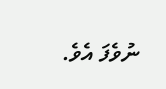ނުވެފަ އެވެ.